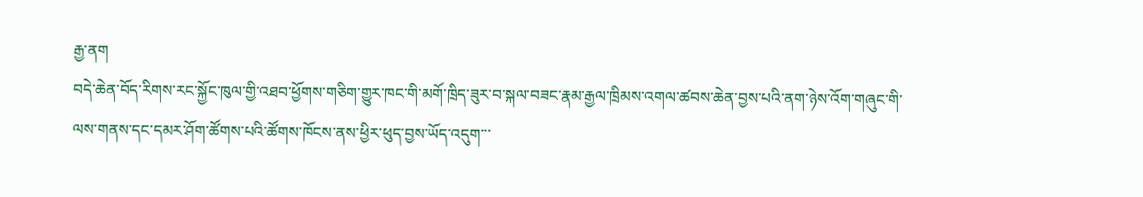རྒྱ་ནག
བདེ་ཆེན་བོད་རིགས་རང་སྐྱོང་ཁུལ་གྱི་འཐབ་ཕྱོགས་གཅིག་གྱུར་ཁང་གི་མགོ་ཁྲིད་ཟུར་བ་སྐལ་བཟང་རྣམ་རྒྱལ་ཁྲིམས་འགལ་ཚབས་ཆེན་བྱས་པའི་ནག་ཉེས་འོག་གཞུང་གི་ལས་གནས་དང་དམར་ཤོག་ཚོགས་པའི་ཚོགས་ཁོངས་ནས་ཕྱིར་ཕུད་བྱས་ཡོད་འདུག་་་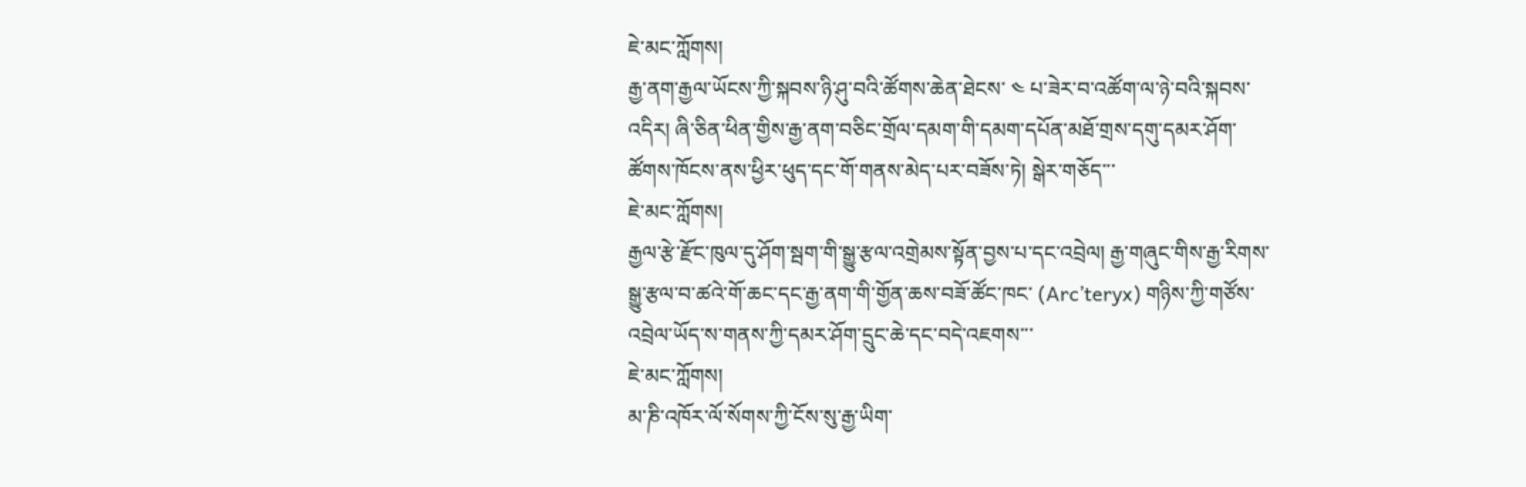ཇེ་མང་ཀློགས།
རྒྱ་ནག་རྒྱལ་ཡོངས་ཀྱི་སྐབས་ཉི་ཤུ་བའི་ཚོགས་ཆེན་ཐེངས་ ༤ པ་ཟེར་བ་འཚོག་ལ་ཉེ་བའི་སྐབས་འདིར། ཞི་ཅིན་ཕིན་གྱིས་རྒྱ་ནག་བཅིང་གྲོལ་དམག་གི་དམག་དཔོན་མཐོ་གྲས་དགུ་དམར་ཤོག་ཚོགས་ཁོངས་ནས་ཕྱིར་ཕུད་དང་གོ་གནས་མེད་པར་བཟོས་ཏེ། སྒེར་གཅོད་་་
ཇེ་མང་ཀློགས།
རྒྱལ་རྩེ་རྫོང་ཁུལ་དུ་ཤོག་སྦག་གི་སྒྱུ་རྩལ་འགྲེམས་སྟོན་བྱས་པ་དང་འབྲེལ། རྒྱ་གཞུང་གིས་རྒྱ་རིགས་སྒྱུ་རྩལ་བ་ཚའེ་གོ་ཆང་དང་རྒྱ་ནག་གི་གྱོན་ཆས་བཟོ་ཚོང་ཁང་ (Arc’teryx) གཉིས་ཀྱི་གཙོས་འབྲེལ་ཡོད་ས་གནས་ཀྱི་དམར་ཤོག་དྲུང་ཆེ་དང་བདེ་འཇགས་་་
ཇེ་མང་ཀློགས།
མ་ཎི་འཁོར་ལོ་སོགས་ཀྱི་ངོས་སུ་རྒྱ་ཡིག་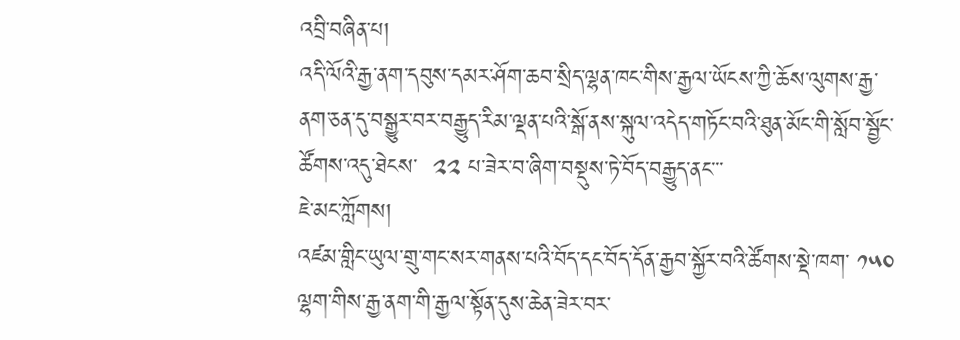འབྲི་བཞིན་པ།
འདི་ལོའི་རྒྱ་ནག་དབུས་དམར་ཤོག་ཆབ་སྲིད་ལྷན་ཁང་གིས་རྒྱལ་ཡོངས་ཀྱི་ཆོས་ལུགས་རྒྱ་ནག་ཅན་དུ་བསྒྱུར་བར་བརྒྱུད་རིམ་ལྡན་པའི་སྒོ་ནས་སྐུལ་འདེད་གཏོང་བའི་ཐུན་མོང་གི་སློབ་སྦྱོང་ཚོགས་འདུ་ཐེངས་  ༢༢ པ་ཟེར་བ་ཞིག་བསྡུས་ཏེ་བོད་བརྒྱུད་ནང་་་
ཇེ་མང་ཀློགས།
འཛམ་གླིང་ཡུལ་གྲུ་གང་སར་གནས་པའི་བོད་དང་བོད་དོན་རྒྱབ་སྐྱོར་བའི་ཚོགས་སྡེ་ཁག་ ༡༥༠ ལྷག་གིས་རྒྱ་ནག་གི་རྒྱལ་སྟོན་དུས་ཆེན་ཟེར་བར་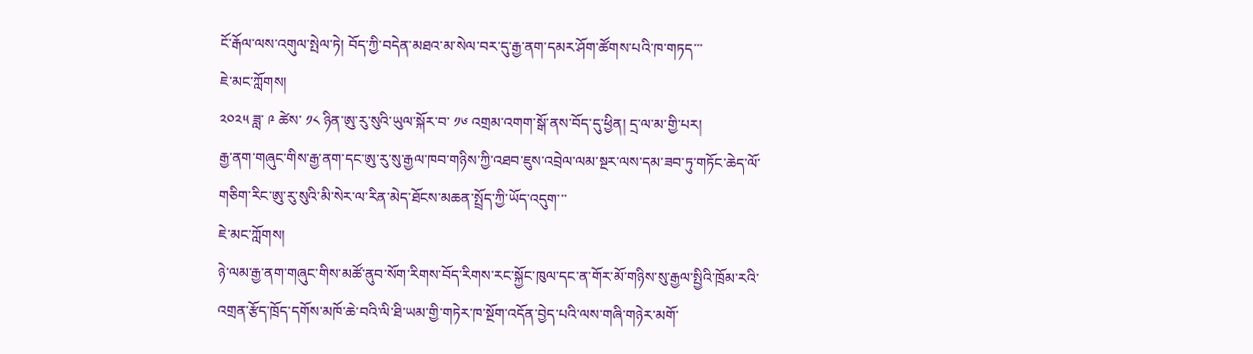ངོ་རྒོལ་ལས་འགུལ་སྤེལ་ཏེ། བོད་ཀྱི་བདེན་མཐའ་མ་སེལ་བར་དུ་རྒྱ་ནག་དམར་ཤོག་ཚོགས་པའི་ཁ་གཏད་་་
ཇེ་མང་ཀློགས།
༢༠༢༥ ཟླ་ ༩ ཚེས་ ༡༨ ཉིན་ཨུ་རུ་སུའི་ཡུལ་སྐོར་བ་ ༡༦ འགྲམ་འགག་སྒོ་ནས་བོད་དུ་ཕྱིན། དྲ་ལ་མ་གྱི་པར།
རྒྱ་ནག་གཞུང་གིས་རྒྱ་ནག་དང་ཨུ་རུ་སུ་རྒྱལ་ཁབ་གཉིས་ཀྱི་འཐབ་ཇུས་འབྲེལ་ལམ་སྔར་ལས་དམ་ཟབ་ཏུ་གཏོང་ཆེད་ལོ་གཅིག་རིང་ཨུ་རུ་སུའི་མི་སེར་ལ་རིན་མེད་ཐོངས་མཆན་སྤྲོད་ཀྱི་ཡོད་འདུག་་་
ཇེ་མང་ཀློགས།
ཉེ་ལམ་རྒྱ་ནག་གཞུང་གིས་མཚོ་ནུབ་སོག་རིགས་བོད་རིགས་རང་སྐྱོང་ཁུལ་དང་ན་གོར་མོ་གཉིས་སུ་རྒྱལ་སྤྱིའི་ཁྲོམ་རའི་འགྲན་རྩོད་ཁྲོད་དགོས་མཁོ་ཆེ་བའི་ལི་ཐི་ཡམ་གྱི་གཏེར་ཁ་སྔོག་འདོན་བྱེད་པའི་ལས་གཞི་གཉེར་མགོ་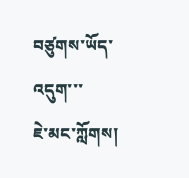བཙུགས་ཡོད་འདུག་་་
ཇེ་མང་ཀློགས།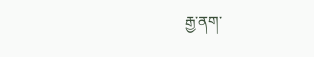རྒྱ་ནག་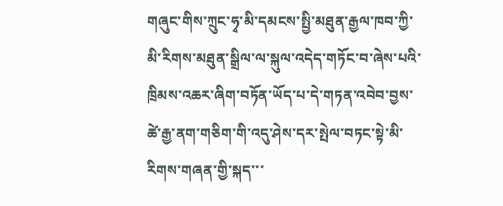གཞུང་གིས་ཀྲུང་ཧྭ་མི་དམངས་སྤྱི་མཐུན་རྒྱལ་ཁབ་ཀྱི་མི་རིགས་མཐུན་སྒྲིལ་ལ་སྐུལ་འདེད་གཏོང་བ་ཞེས་པའི་ཁྲིམས་འཆར་ཞིག་བཏོན་ཡོད་པ་དེ་གཏན་འབེབ་བྱས་ཚེ་རྒྱ་ནག་གཅིག་གི་འདུ་ཤེས་དར་སྤེལ་བཏང་སྟེ་མི་རིགས་གཞན་གྱི་སྐད་་་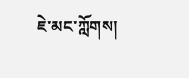ཇེ་མང་ཀློགས།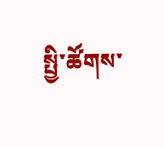སྤྱི་ཚོགས་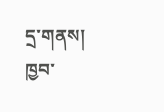དྲ་གནས།
ཁྱབ་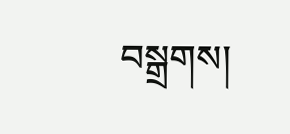བསྒྲགས།